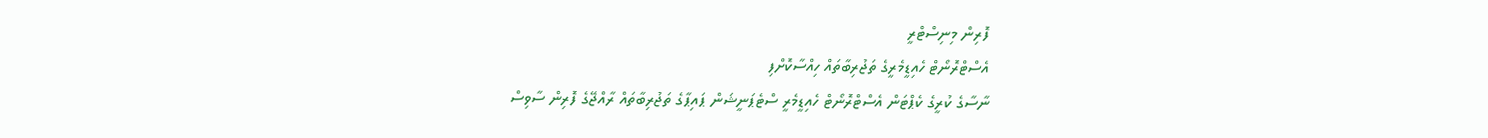ފޮރިން މިނިސްޓްރީ
އެސްޓްރޮނޯޓް ހެއިޑީމެރީގެ ތަޖުރިބާތައް ހިއްސާކޮށްފި
ނާސާގެ ކުރީގެ ކެޕްޓަން އެސްޓްރޮނޯޓް ހެއިޑީމެރީ ސްޓެޕަނީޝަން ޕައިޕާގެ ތަޖުރިބާތައް ރާއްޖޭގެ ފޮރިން ސާވިސް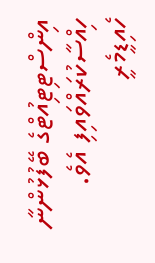އިންސްޓިޓިއުޓްގެ ބޭފުޅުންނާ ހިއްސާކުރައްވައިފި އެވެ.
ހެއިޑީމެރީ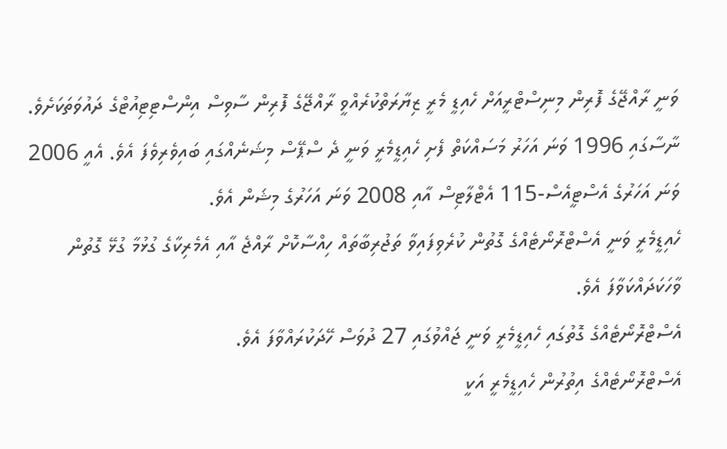ވަނީ ރާއްޖޭގެ ފޮރިން މިނިސްޓްރީއަށް ހެއިޑީ މެރީ ޒިޔާރަތްކުރެއްވީ ރާއްޖޭގެ ފޮރިން ސާވިސް އިންސްޓިޓިއުޓްގެ ދައުވަތަކަށެވެ.
ނާސާގައި 1996 ވަނަ އަހަރު މަސައްކަތް ފެށި ހެއިޑީމެރީ ވަނީ ދެ ސްޕޭސް މިޝަނެއްގައި ބައިވެރިވެފަ އެވެ. އެއީ 2006 ވަނަ އަހަރުގެ އެސްޓީއެސް-115 އެޓްލާޓިސް އާއި 2008 ވަނަ އަހަރުގެ މިޝަން އެވެ.
ހެއިޑީމެރީ ވަނީ އެސްޓްރޮނޯޓެއްގެ ގޮތުން ކުރެވިފައިވާ ތަޖުރިބާތައް ހިއްސާކޮށް ރާއްޖެ އާއި އެމެރިކާގެ ގުޅުމާ ގުޅޭ ގޮތުން ވާހަކަދައްކަވާފަ އެވެ.
އެސްޓްރޮނޯޓެއްގެ ގޮތުގައި ހެއިޑީމެރީ ވަނީ ޖައްވުގައި 27 ދުވަސް ހޭދަކުރައްވާފަ އެވެ.
އެސްޓްރޮނޯޓެއްގެ އިތުރުން ހެއިޑީމެރީ އަކީ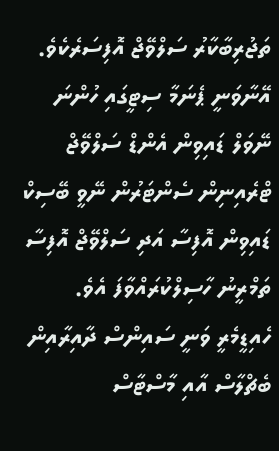ތަޖުރިބާކާރު ސަލްވޭޖް އޮފިސަރެކެވެ. އޭނާވަނީ ޕެނަމާ ސިޓީގައި ހުންނަ ނޭވަލް ޑައިވިން އެންޑް ސަލްވޭޖް ޓްރެއިނިން ސެންޓަރުން ނޭވީ ބޭސިކް ޑައިވިން އޮފިސާ އަދި ސަލްވޭޖް އޮފިސާ ތަމްރީނު ހާސިލްކުރައްވާފަ އެވެ.
ހެއިޑީމެރީ ވަނީ ސައިންސް ދާއިރާއިން ބެޗްލާސް އާއި މާސްޓާސް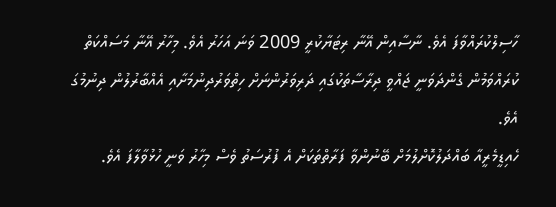ހާސިލްކުރައްވާފަ އެވެ. ނާސާއިން އޭނާ ރިޓަޔާކުރީ 2009 ވަނަ އަހަރު އެވެ. މިހާރު އޭނާ މަސައްކަތް ކުރައްވަމުން ގެންދަވަނީ ޖައްވީ ދިރާސާތަކުގައި ދަރިވަރުންނަށް ހިތްވަރުދިނުމަށާއި އެއްބާރުލުން ދިނުމުގަ އެވެ.
ހެއިޑީމެރީއާ ބައްދަލުކޮށްލުމަށް ބޭނުންވާ ފަރާތްތަކަށް އެ ފުރުސަތު ވެސް މިހާރު ވަނީ ހުޅުވާލާފަ އެވެ.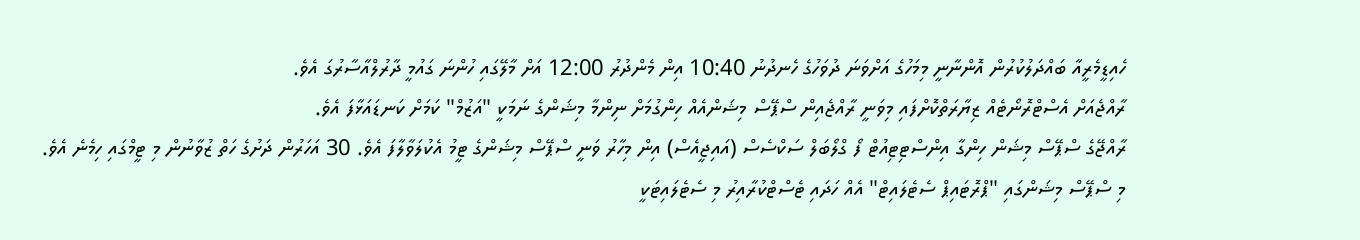ހެއިޑީމެރީއާ ބައްދަލުކުރުން އޮންނާނީ މިމަހުގެ އަށްވަނަ ދުވަހުގެ ހެނދުނު 10:40 އިން މެންދުރު 12:00 އަށް މާލޭގައި ހުންނަ ގައުމީ ދާރުލްއާސާރުގަ އެވެ.
ރާއްޖެއަށް އެސްޓްރޮނޯޓެއް ޒިޔާރަތްކޮށްފައި މިވަނީ ރާއްޖެއިން ސްޕޭސް މިޝަންއެއް ހިންގުމަށް ނިންމާ މިޝަންގެ ނަމަކީ "އަޒުމް" ކަމަށް ކަނޑައަޅާފަ އެވެ.
ރާއްޖޭގެ ސްޕޭސް މިޝަން ހިންގާ އިންސްޓިޓިއުޓް ފޯ ގްލޯބަލް ސަކްސެސް (އައިޖީއެސް) އިން މިހާރު ވަނީ ސްޕޭސް މިޝަންގެ ޓީމު އެކުލަވާލާފަ އެވެ. 30 އަހަރުން ދަށުގެ ހަތް ޒުވާނުން މި ޓީމްގައި ހިމެނެ އެވެ.
މި ސްޕޭސް މިޝަންގައި "ޕްރޮޓައިޕް ސެޓެލައިޓް" އެއް ހަދައި ޓެސްޓްކުރާއިރު މި ސެޓެލައިޓަކީ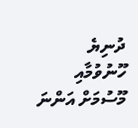ދުނިޔެ ހޫނުވުމާއި މޫސުމަށް އަންނަ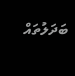ބަދަލުތައް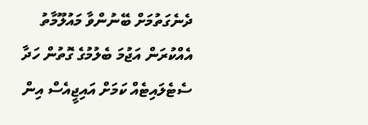ދެނެގަތުމަށް ބޭނުންވާ މައުލޫމާތު އެއްކުރަން އަޖުމަ ބެލުމުގެ ގޮތުން ހަދާ ސެޓެލައިޓެއް ކަމަށް އައިޖީއެސް އިން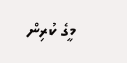މީގެ ކުރިން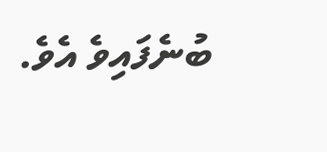ބުނެފައިވެ އެވެ.